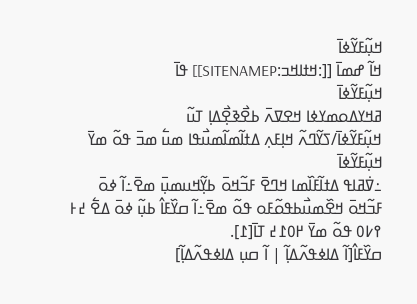ߞߎ߲߬ߓߌ߬ߦߊ߫
ߞߊ߬ ߝߘߊ߫ [[:ߞߙߊߞߏ:SITENAMEP]] ߟߊ߫
ߞߎ߲߬ߓߌ߬ߦߊ߫
ߥߞߌߡߋߘߌߦߊ ߞߐߜߍ߫ ߕߐ߯ߢߐ߲߯ߡߊ߲ ߠߎ߬
ߞߎ߲߬ߓߌ߬ߦߊ߫/ߖߌ߬ߣߍ߬ ߞߊ߲ߓߍ߲ ߡߙߊ߬ߘߊ߬ߘߎ߯ߟߊ ߘߎ߱ ߘߏ߫ ߟߋ߬ ߘߌ߫
ߞߎ߲߬ߓߌ߬ߦߊ߫
߸ߜ߭ߥߊߟ ߡߙߊ߬ߓߊ߰ߘߊ ߞߣߐ߫ ߓߏ߬ߞߋ߫ ߕߌ߲߬ߞߎߘߎ߲߫ ߘߐ߫߸ߊ߬ ߦߋ߫ ߓߏ߬ߞߋ߫ ߞߐ߰ߘߎ߯ߕߟߋ߬ߓߋ ߟߋ߬ ߘߐ߫߸ߊ߬ ߛߌ߰ߓߊ߮ ߕߎ߲߬ ߦߋ߫ ߡߐ߱ ߄߅ ߉߇߀ ߟߋ߬ ߘߌ߫ ߂߀߁߄ ߠߊ߫[߁].
ߛߌ߰ߓߊ߮[ߊ߬ ߡߊߦߟߍ߬ߡߊ߲߬ | ߊ߬ ߛߎ߲ ߡߊߦߟߍ߬ߡߊ߲߬]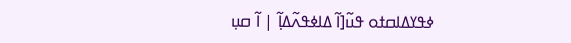ߦߟߌߡߊߛߙߋ ߟߎ߬[ߊ߬ ߡߊߦߟߍ߬ߡߊ߲߬ | ߊ߬ ߛߎ߲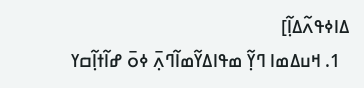ߡߊߦߟߍ߬ߡߊ߲߬]
  1. ߞߎߡߘߊ ߣߌ߲߬ ߘߟߊߡߌ߬ߘߊ߬ߣߍ߲߫ ߦߋ߫ ߝߊ߬ߙߊ߲߬ߛߌ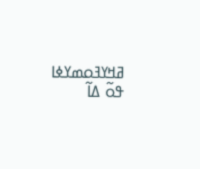ߥߞߌߔߋߘߌߦߊ ߟߋ߬ ߡߊ߬